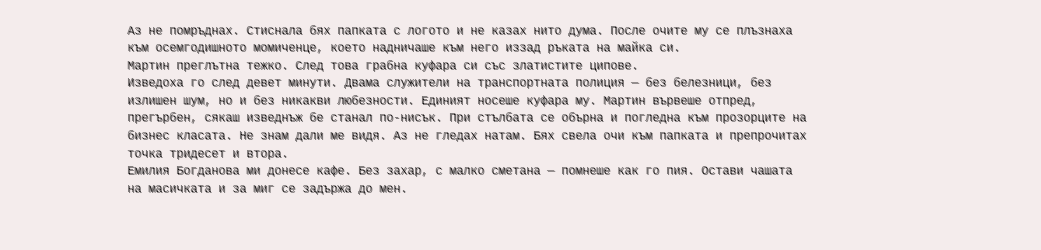Аз не помръднах. Стиснала бях папката с логото и не казах нито дума. После очите му се плъзнаха към осемгодишното момиченце, което надничаше към него иззад ръката на майка си.
Мартин преглътна тежко. След това грабна куфара си със златистите ципове.
Изведоха го след девет минути. Двама служители на транспортната полиция — без белезници, без излишен шум, но и без никакви любезности. Единият носеше куфара му. Мартин вървеше отпред, прегърбен, сякаш изведнъж бе станал по-нисък. При стълбата се обърна и погледна към прозорците на бизнес класата. Не знам дали ме видя. Аз не гледах натам. Бях свела очи към папката и препрочитах точка тридесет и втора.
Емилия Богданова ми донесе кафе. Без захар, с малко сметана — помнеше как го пия. Остави чашата на масичката и за миг се задържа до мен.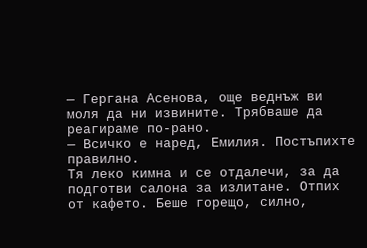— Гергана Асенова, още веднъж ви моля да ни извините. Трябваше да реагираме по-рано.
— Всичко е наред, Емилия. Постъпихте правилно.
Тя леко кимна и се отдалечи, за да подготви салона за излитане. Отпих от кафето. Беше горещо, силно,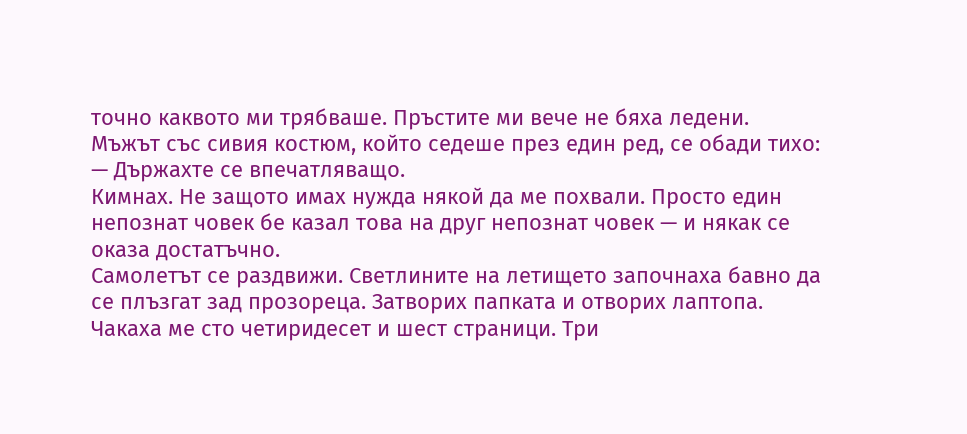точно каквото ми трябваше. Пръстите ми вече не бяха ледени.
Мъжът със сивия костюм, който седеше през един ред, се обади тихо:
— Държахте се впечатляващо.
Кимнах. Не защото имах нужда някой да ме похвали. Просто един непознат човек бе казал това на друг непознат човек — и някак се оказа достатъчно.
Самолетът се раздвижи. Светлините на летището започнаха бавно да се плъзгат зад прозореца. Затворих папката и отворих лаптопа. Чакаха ме сто четиридесет и шест страници. Три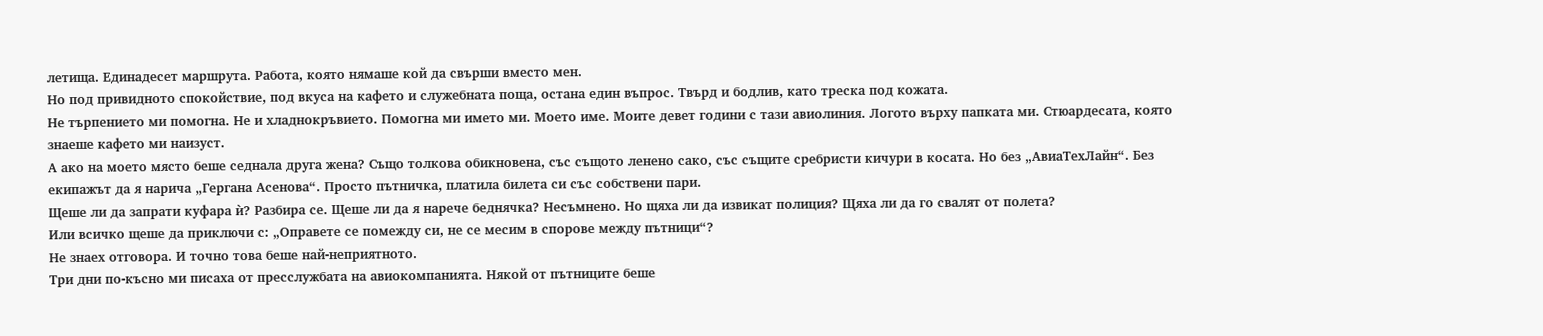летища. Единадесет маршрута. Работа, която нямаше кой да свърши вместо мен.
Но под привидното спокойствие, под вкуса на кафето и служебната поща, остана един въпрос. Твърд и бодлив, като треска под кожата.
Не търпението ми помогна. Не и хладнокръвието. Помогна ми името ми. Моето име. Моите девет години с тази авиолиния. Логото върху папката ми. Стюардесата, която знаеше кафето ми наизуст.
А ако на моето място беше седнала друга жена? Също толкова обикновена, със същото ленено сако, със същите сребристи кичури в косата. Но без „АвиаТехЛайн“. Без екипажът да я нарича „Гергана Асенова“. Просто пътничка, платила билета си със собствени пари.
Щеше ли да запрати куфара ѝ? Разбира се. Щеше ли да я нарече беднячка? Несъмнено. Но щяха ли да извикат полиция? Щяха ли да го свалят от полета?
Или всичко щеше да приключи с: „Оправете се помежду си, не се месим в спорове между пътници“?
Не знаех отговора. И точно това беше най-неприятното.
Три дни по-късно ми писаха от пресслужбата на авиокомпанията. Някой от пътниците беше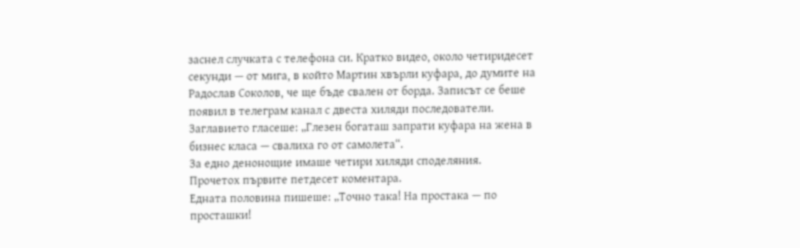заснел случката с телефона си. Кратко видео, около четиридесет секунди — от мига, в който Мартин хвърли куфара, до думите на Радослав Соколов, че ще бъде свален от борда. Записът се беше появил в телеграм канал с двеста хиляди последователи. Заглавието гласеше: „Глезен богаташ запрати куфара на жена в бизнес класа — свалиха го от самолета“.
За едно денонощие имаше четири хиляди споделяния.
Прочетох първите петдесет коментара.
Едната половина пишеше: „Точно така! На простака — по просташки!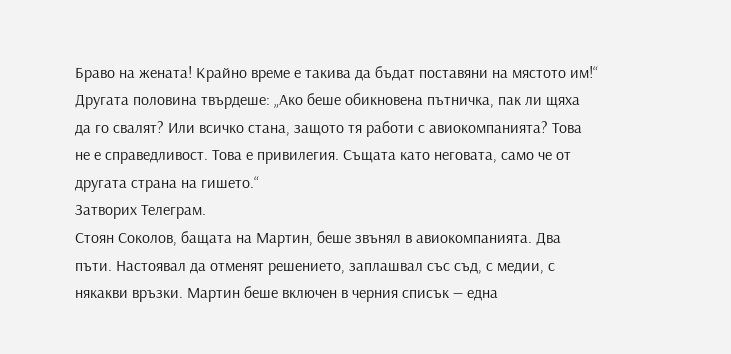Браво на жената! Крайно време е такива да бъдат поставяни на мястото им!“
Другата половина твърдеше: „Ако беше обикновена пътничка, пак ли щяха да го свалят? Или всичко стана, защото тя работи с авиокомпанията? Това не е справедливост. Това е привилегия. Същата като неговата, само че от другата страна на гишето.“
Затворих Телеграм.
Стоян Соколов, бащата на Мартин, беше звънял в авиокомпанията. Два пъти. Настоявал да отменят решението, заплашвал със съд, с медии, с някакви връзки. Мартин беше включен в черния списък — една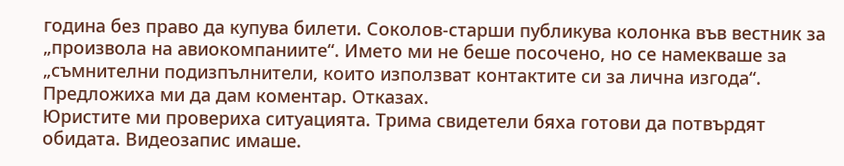година без право да купува билети. Соколов-старши публикува колонка във вестник за „произвола на авиокомпаниите“. Името ми не беше посочено, но се намекваше за „съмнителни подизпълнители, които използват контактите си за лична изгода“.
Предложиха ми да дам коментар. Отказах.
Юристите ми провериха ситуацията. Трима свидетели бяха готови да потвърдят обидата. Видеозапис имаше.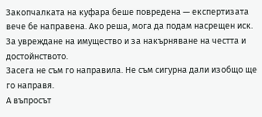Закопчалката на куфара беше повредена — експертизата вече бе направена. Ако реша, мога да подам насрещен иск. За увреждане на имущество и за накърняване на честта и достойнството.
Засега не съм го направила. Не съм сигурна дали изобщо ще го направя.
А въпросът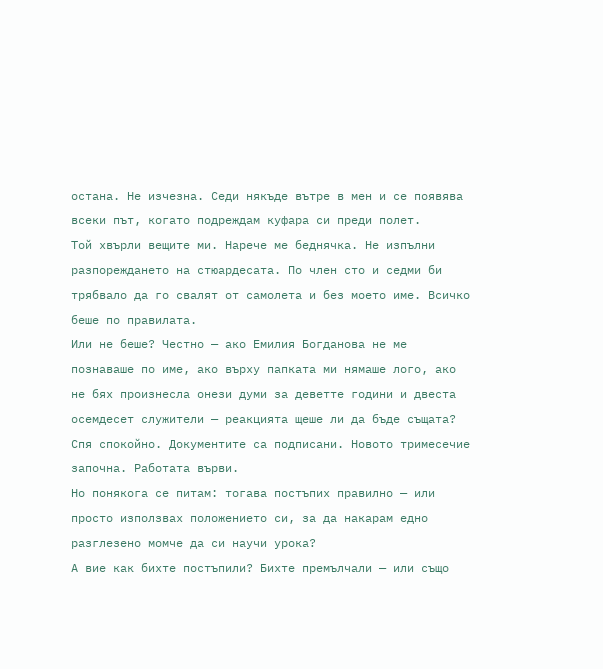остана. Не изчезна. Седи някъде вътре в мен и се появява всеки път, когато подреждам куфара си преди полет.
Той хвърли вещите ми. Нарече ме беднячка. Не изпълни разпореждането на стюардесата. По член сто и седми би трябвало да го свалят от самолета и без моето име. Всичко беше по правилата.
Или не беше? Честно — ако Емилия Богданова не ме познаваше по име, ако върху папката ми нямаше лого, ако не бях произнесла онези думи за деветте години и двеста осемдесет служители — реакцията щеше ли да бъде същата?
Спя спокойно. Документите са подписани. Новото тримесечие започна. Работата върви.
Но понякога се питам: тогава постъпих правилно — или просто използвах положението си, за да накарам едно разглезено момче да си научи урока?
А вие как бихте постъпили? Бихте премълчали — или също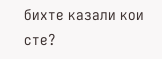бихте казали кои сте?